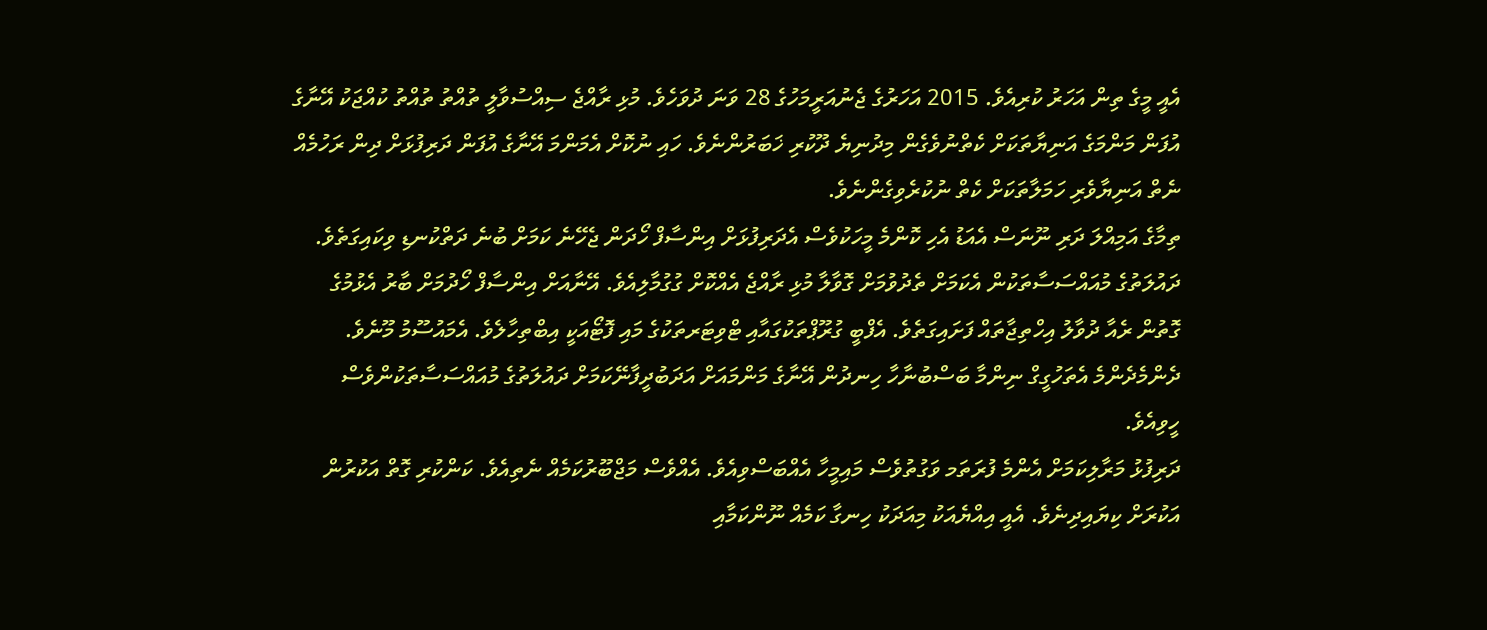އެއީ މީގެ ތިން އަހަރު ކުރިއެވެ. 2015 އަހަރުގެ ޖެނުއަރީމަހުގެ 28 ވަނަ ދުވަހެވެ. މުޅި ރާއްޖެ ސިއްސުވާލީ ތުއްތު ތުއްތު ކުއްޖަކު އޭނާގެ އުފަން މަންމަގެ އަނިޔާތަކަށް ކެތްނުވެގެން މިދުނިޔެ ދޫކުރި ޚަބަރުންނެވެ. ހައި ނުކޮށް އެމަންމަ އޭނާގެ އުފަން ދަރިފުޅަށް ދިން ރަހުމެއް ނެތް އަނިޔާވެރި ހަމަލާތަކަށް ކެތް ނުކުރެވިގެންނެވެ.
ތިމާގެ އަމިއްލަ ދަރި ނޫނަސް އެއަޑު އެހި ކޮންމެ މީހަކުވެސް އެދަރިފުޅަށް އިންސާފް ހޯދަން ޖެހޭނެ ކަމަށް ބުނެ ދަތްކުނޑި ވިކައިގަތެވެ. ދައުލަތުގެ މުއައްސަސާތަކުން އެކަމަށް ތެދުވުމަށް ގޮވާލާ މުޅި ރާއްޖެ އެއްކޮށް ގުގުމާލިއެވެ. އޭނާއަށް އިންސާފް ހޯދުމަށް ބާރު އެޅުމުގެ ގޮތުން ރެއާ ދުވާލު އިހްތިޖާތައް ފަށައިގަތެވެ. އެފްބީ ގުރޫޕްތަކުގައާއި ޓްވިޓަރތަކުގެ މައި ފޮޓޯއަކީ އިބްތިހާލެވެ. އެމައުސޫމު މޫނެވެ.
ދެންމެދެންމެ އެތަހުގީގް ނިންމާ ބަސްބުނާހާ ހިނދުން އޭނާގެ މަންމައަށް އަދަބުދީފާނޭކަމަށް ދައުލަތުގެ މުއައްސަސާތަކުންވެސް ހީވިއެވެ.
ދަރިފުޅު މަރާލިކަމަށް އެންމެ ފުރަތަމ ވަގުތުވެސް މައިމީހާ އެއްބަސްވިއެވެ. އެއްވެސް މަޖްބޫރުކަމެއް ނެތިއެވެ. ކަންކުރި ގޮތް އަކުރުން އަކުރަށް ކިޔައިދިނެވެ. އެއީ އިއްޔެއަކު މިއަދަކު ހިނގާ ކަމެއް ނޫންކަމާއި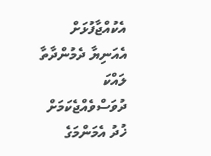އެކުއްޖާފުޅަށް އެއަނިޔާ ދެމުންދާތާ ލައްކަ ދުވަސްވެއްޖެކަމަށް ޚުދު އެމަންމަގެ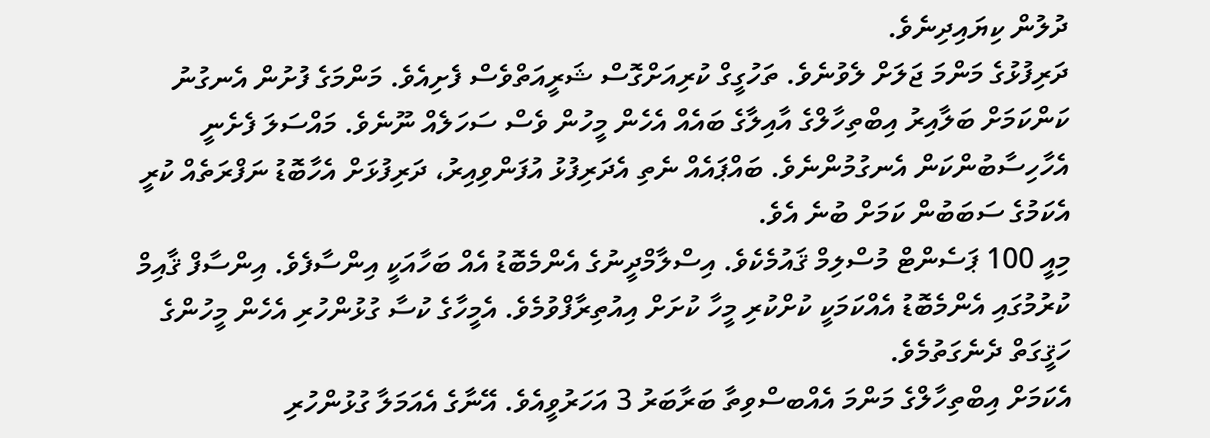ދުލުން ކިޔައިދިނެވެ.
ދަރިފުޅުގެ މަންމަ ޖަލަށް ލެވުނެވެ. ތަހުގީގް ކުރިއަށްގޮސް ޝަރީއަތްވެސް ފެށިއެވެ. މަންމަގެ ފުށުން އެނގުނު ކަންކަމަށް ބަލާއިރު އިބްތިހާލްގެ އާއިލާގެ ބައެއް އެހެން މީހުން ވެސް ސަހަލެއް ނޫނެވެ. މައްސަލަ ފެށެނީ އެހާހިސާބުންކަން އެނގުމުންނެވެ. ބައްޕައެއް ނެތި އެދަރިފުޅު އުފަންވިއިރު، ދަރިފުޅަށް އެހާބޮޑު ނަފްރަތެއް ކުރީ އެކަމުގެ ސަބަބުން ކަމަށް ބުނެ އެވެ.
މިއީ 100 ޕަސެންޓް މުސްލިމް ޤައުމެކެވެ. އިސްލާމްދީނުގެ އެންމެބޮޑު އެއް ބަހާއަކީ އިންސާފެވެ. އިންސާފް ޤާއިމް ކުރުމުގައި އެންމެބޮޑު އެއްކަމަކީ ކުށްކުރި މީހާ ކުށަށް އިއުތިރާފްވުމެވެ. އެމީހާގެ ކުސާ ގުޅުންހުރި އެހެން މީހުންގެ ހަޤީގަތް ދެނެގަތުމެވެ.
އެކަމަށް އިބްތިހާލްގެ މަންމަ އެއްބސްވިތާ ބަރާބަރު 3 އަހަރުވީއެވެ. އޭނާގެ އެއަމަލާ ގުޅުންހުރި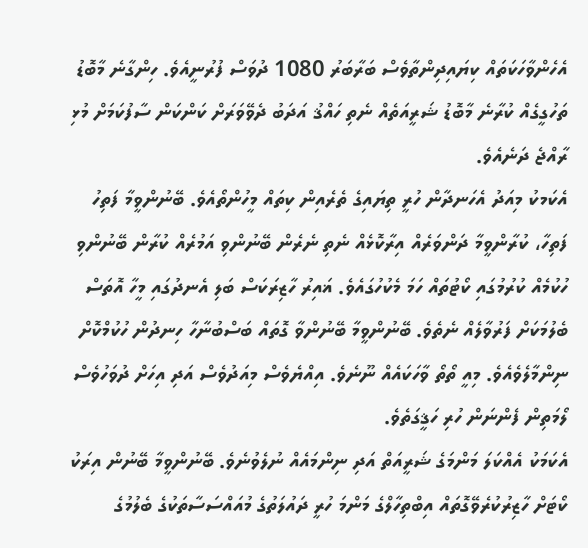އެހެންވާހަކަތައް ކިޔައިދިންތާވެސް ބަރާބަރު 1080 ދުވަސް ފުރުނީއެވެ. ހިންގާނެ މާބޮޑު ތަހުގީގެއް ކުރާނެ މާބޮޑު ޝަރީއަތެއް ނެތި ހައްޤު އަދަބު ދެވޭވަރަށް ކަންކަން ސާފުކަމަށް މުޅި ރާއްޖެ ދަނެއެވެ.
އެކަމކު މިއަދު އެހަނދާން ހުރީ ތިޔައިގެ ތެރެއިން ކިތައް މީހުންތޯއެވެ. ބޭނުންވީމާ ފަތިހު ފަތިހާ، ކުރާންވީމާ ދަންވަރެއް އިރާކޮޅެއް ނެތި ނެރެން ބޭނުންވި އަމުރެއް ކުރާން ބޭނުންވި ހުކުމެއް ކުރުމުގައި ކޯޓުތައް ހަމަ މެކުހުގައެވެ. ޣައިރު ހާޒިރަކަސް ބަލި އެނދުގައި މީހާ އޮތަސް ބެލުމަކަށް ފަރުވާލެއް ނެތެވެ. ބޭނުންވީމާ ބޭނުންވާ ގޮތައް ބަސްބުނާހާ ހިނދުން ހުކުމްކޮށް ނިންމާލެވެއެވެ. މިއީ ތޯތޯ ވާހަކައެއް ނޫނެވެ. އިއްޔެވެސް މިއަދުވެސް އަދި އިހަށް ދުވަހުވެސް ލޯމަތިން ފެންނަން ހުރި ހަޤީގަތެވެ.
އެކަމަކު އެއްކަލަ މަންމަގެ ޝަރީއަތް އަދި ނިންމައެއް ނުލެވުނެވެ. ބޭނުންވީމާ ބޭނުން އިރަކު ކޯޓަށް ހާޒިރުކުރެވޭގޮތައް އިބްތިހާލްގެ މަންމަ ހުރީ ދައުލަތުގެ މުއައްސަސާތަކުގެ ބެލުމުގެ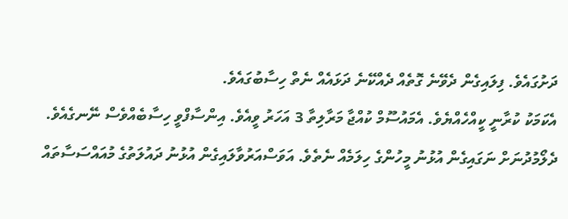ދަށުގައެވެ. ފިލައިގެން ދެވޭނެ ގޮތެއް ދެއްކޭނެ ދަޅައެއް ނެތް ހިސާބުގައެވެ.
އެކަމަކު ކުރާނީ ކީއްހެއްޔެވެ. އެމައުސޫމް ކުއްޖާ މަރާލިތާ 3 އަހަރު ވީއެވެ. އިންސާފްވީ ހިސާބެއްވެސް ނޭނގެއެވެ. ދެލޯމުދުނަށް ނަގައިގެން އުޅުނު މީހުންގެ ހިލަމެއް ނެތެވެ. އަވަސްއަރުވާލައިގެން އުޅުނު ދައުލަތުގެ މުއައްސަސާތައް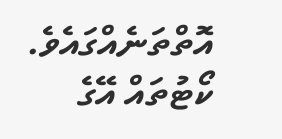އޮތްތަނެއްގައެވެ. ކޯޓުތައް އޭގެ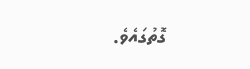ގޮތުގައެވެ.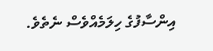އިންސާފުގެ ހިލަމެއްވެސް ނެތެވެ.